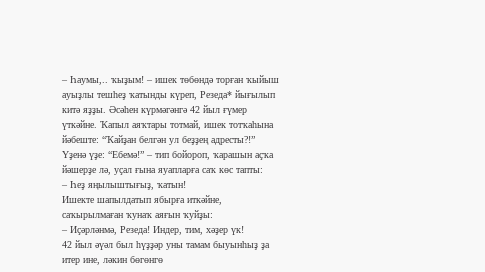– Һаумы,.. ҡыҙым! – ишек төбөндә торған ҡыйыш ауыҙлы тешһеҙ ҡатынды күреп, Резеда* йығылып китә яҙҙы. Әсәһен күрмәгәнгә 42 йыл ғүмер үткәйне. Ҡапыл аяҡтары тотмай, ишек тотҡаһына йәбеште: “Ҡайҙан белгән ул беҙҙең адресты?!” Үҙенә үҙе: “Ебемә!” – тип бойороп, ҡарашын аҫҡа йәшерҙе лә, уҫал ғына яуапларға саҡ көс тапты:
– Һеҙ яңылыштығыҙ, ҡатын!
Ишекте шапылдатып ябырға иткәйне, саҡырылмаған ҡунаҡ аяғын ҡуйҙы:
– Иҫәрләнмә, Резеда! Индер, тим, хәҙер үк!
42 йыл әүәл был һүҙҙәр уны тамам быуынһыҙ ҙа итер ине, ләкин бөгөнгө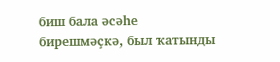биш бала әсәһе бирешмәҫкә, был ҡатынды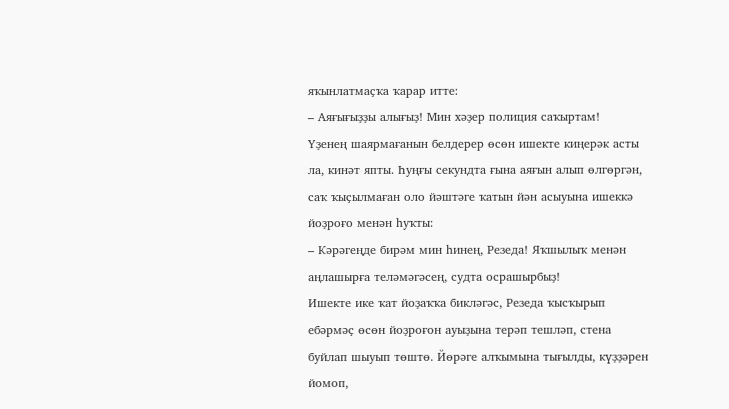яҡынлатмаҫҡа ҡарар итте:
– Аяғығыҙҙы алығыҙ! Мин хәҙер полиция саҡыртам!
Үҙенең шаярмағанын белдерер өсөн ишекте киңерәк асты ла, кинәт япты. Һуңғы секундта ғына аяғын алып өлгөргән, саҡ ҡыҫылмаған оло йәштәге ҡатын йән асыуына ишеккә йоҙроғо менән һуҡты:
– Кәрәгеңде бирәм мин һинең, Резеда! Яҡшылыҡ менән аңлашырға теләмәгәсең, судта осрашырбыҙ!
Ишекте ике ҡат йоҙаҡҡа бикләгәс, Резеда ҡысҡырып ебәрмәҫ өсөн йоҙроғон ауыҙына терәп тешләп, стена буйлап шыуып төштө. Йөрәге алҡымына тығылды, күҙҙәрен йомоп,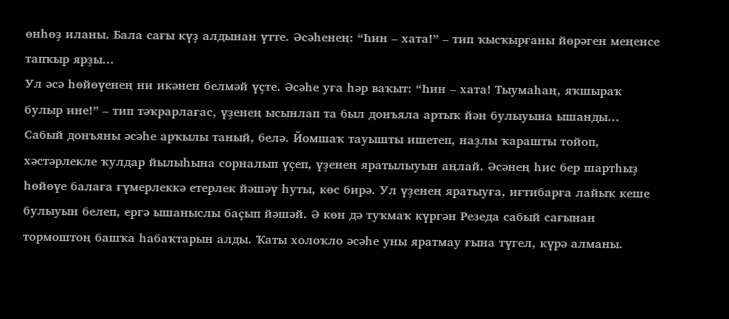өнһөҙ иланы. Бала сағы күҙ алдынан үтте. Әсәһенең: “Һин – хата!” – тип ҡысҡырғаны йөрәген меңенсе тапҡыр ярҙы...
Ул әсә һөйөүенең ни икәнен белмәй үҫте. Әсәһе уға һәр ваҡыт: “Һин – хата! Тыумаһаң, яҡшыраҡ булыр ине!” – тип тәҡрарлағас, үҙенең ысынлап та был донъяла артыҡ йән булыуына ышанды...
Сабый донъяны әсәһе арҡылы таный, белә. Йомшаҡ тауышты ишетеп, наҙлы ҡарашты тойоп, хәстәрлекле ҡулдар йылыһына сорналып үҫеп, үҙенең яратылыуын аңлай. Әсәнең һис бер шартһыҙ һөйөүе балаға ғүмерлеккә етерлек йәшәү һуты, көс бирә. Ул үҙенең яратыуға, иғтибарға лайыҡ кеше булыуын белеп, ергә ышаныслы баҫып йәшәй. Ә көн дә туҡмаҡ күргән Резеда сабый сағынан тормоштоң башҡа һабаҡтарын алды. Ҡаты холоҡло әсәһе уны яратмау ғына түгел, күрә алманы.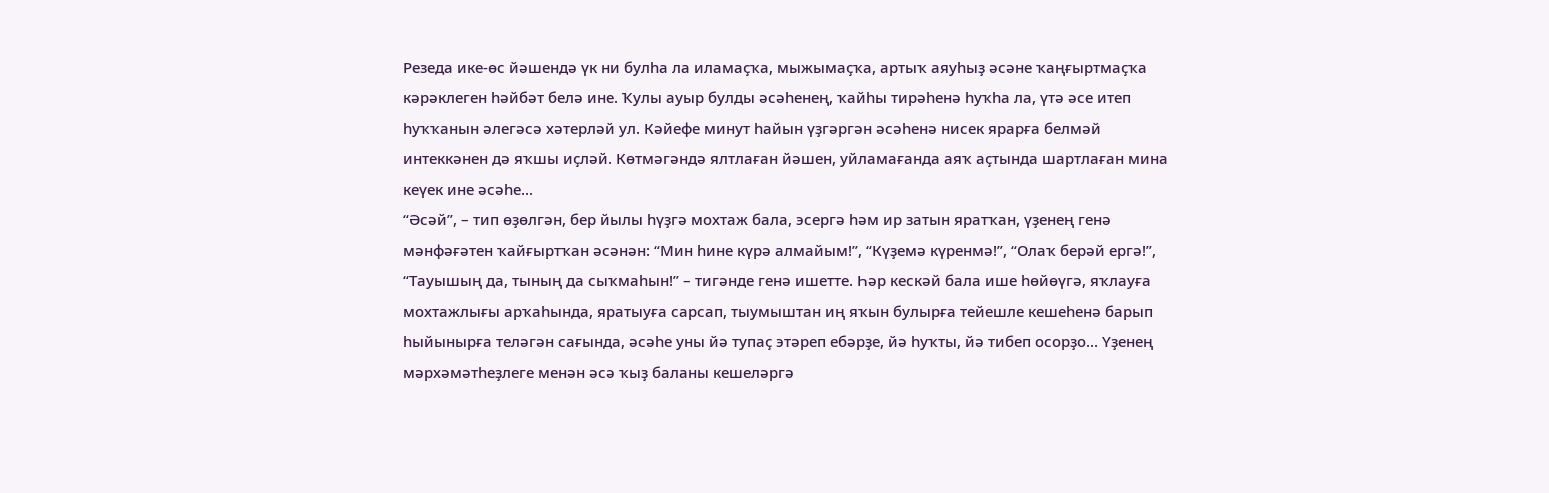Резеда ике-өс йәшендә үк ни булһа ла иламаҫҡа, мыжымаҫҡа, артыҡ аяуһыҙ әсәне ҡаңғыртмаҫҡа кәрәклеген һәйбәт белә ине. Ҡулы ауыр булды әсәһенең, ҡайһы тирәһенә һуҡһа ла, үтә әсе итеп һуҡҡанын әлегәсә хәтерләй ул. Кәйефе минут һайын үҙгәргән әсәһенә нисек ярарға белмәй интеккәнен дә яҡшы иҫләй. Көтмәгәндә ялтлаған йәшен, уйламағанда аяҡ аҫтында шартлаған мина кеүек ине әсәһе...
“Әсәй”, – тип өҙөлгән, бер йылы һүҙгә мохтаж бала, эсергә һәм ир затын яратҡан, үҙенең генә мәнфәғәтен ҡайғыртҡан әсәнән: “Мин һине күрә алмайым!”, “Күҙемә күренмә!”, “Олаҡ берәй ергә!”, “Тауышың да, тының да сыҡмаһын!” – тигәнде генә ишетте. Һәр кескәй бала ише һөйөүгә, яҡлауға мохтажлығы арҡаһында, яратыуға сарсап, тыумыштан иң яҡын булырға тейешле кешеһенә барып һыйынырға теләгән сағында, әсәһе уны йә тупаҫ этәреп ебәрҙе, йә һуҡты, йә тибеп осорҙо... Үҙенең мәрхәмәтһеҙлеге менән әсә ҡыҙ баланы кешеләргә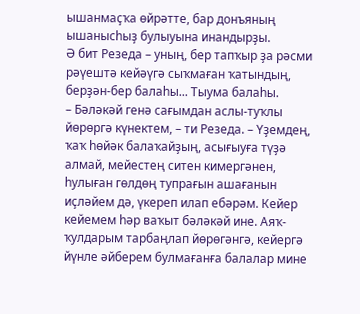ышанмаҫҡа өйрәтте, бар донъяның ышанысһыҙ булыуына инандырҙы.
Ә бит Резеда – уның, бер тапҡыр ҙа рәсми рәүештә кейәүгә сыҡмаған ҡатындың, берҙән-бер балаһы... Тыума балаһы.
– Бәләкәй генә сағымдан аслы-туҡлы йөрөргә күнектем, – ти Резеда. – Үҙемдең, ҡаҡ һөйәк балаҡайҙың, асығыуға түҙә алмай, мейестең ситен кимергәнен, һулыған гөлдөң тупрағын ашағанын иҫләйем дә, үкереп илап ебәрәм. Кейер кейемем һәр ваҡыт бәләкәй ине. Аяҡ-ҡулдарым тарбаңлап йөрөгәнгә, кейергә йүнле әйберем булмағанға балалар мине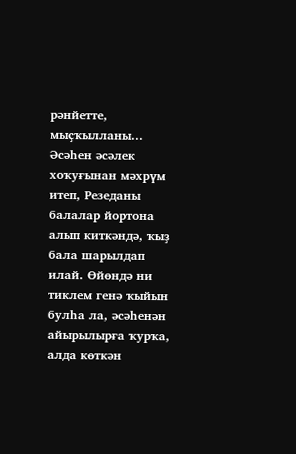рәнйетте, мыҫҡылланы...
Әсәһен әсәлек хоҡуғынан мәхрүм итеп, Резеданы балалар йортона алып киткәндә, ҡыҙ бала шарылдап илай. Өйөндә ни тиклем генә ҡыйын булһа ла, әсәһенән айырылырға ҡурҡа, алда көткән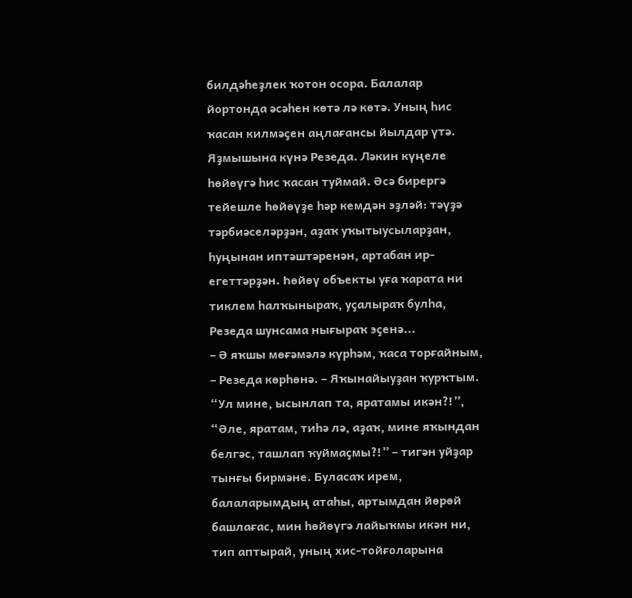билдәһеҙлек ҡотон осора. Балалар йортонда әсәһен көтә лә көтә. Уның һис ҡасан килмәҫен аңлағансы йылдар үтә.
Яҙмышына күнә Резеда. Ләкин күңеле һөйөүгә һис ҡасан туймай. Әсә бирергә тейешле һөйөүҙе һәр кемдән эҙләй: тәүҙә тәрбиәселәрҙән, аҙаҡ уҡытыусыларҙан, һуңынан иптәштәренән, артабан ир-егеттәрҙән. Һөйөү объекты уға ҡарата ни тиклем һалҡыныраҡ, уҫалыраҡ булһа, Резеда шунсама нығыраҡ эҫенә...
– Ә яҡшы мөғәмәлә күрһәм, ҡаса торғайным, – Резеда көрһөнә. – Яҡынайыуҙан ҡурҡтым. “Ул мине, ысынлап та, яратамы икән?!”, “Әле, яратам, тиһә лә, аҙаҡ, мине яҡындан белгәс, ташлап ҡуймаҫмы?!” – тигән уйҙар тынғы бирмәне. Буласаҡ ирем, балаларымдың атаһы, артымдан йөрөй башлағас, мин һөйөүгә лайыҡмы икән ни, тип аптырай, уның хис-тойғоларына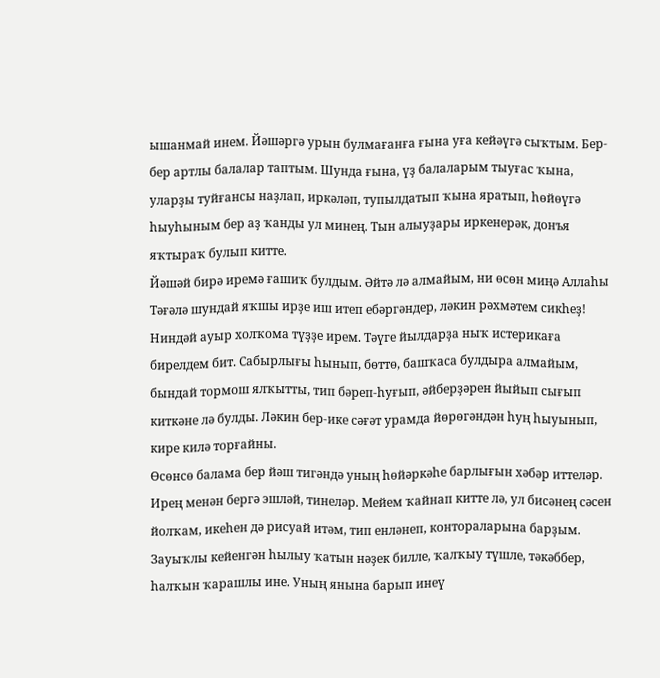ышанмай инем. Йәшәргә урын булмағанға ғына уға кейәүгә сыҡтым. Бер-бер артлы балалар таптым. Шунда ғына, үҙ балаларым тыуғас ҡына, уларҙы туйғансы наҙлап, иркәләп, тупылдатып ҡына яратып, һөйөүгә һыуһыным бер аҙ ҡанды ул минең. Тын алыуҙары иркенерәк, донъя яҡтыраҡ булып китте.
Йәшәй бирә иремә ғашиҡ булдым. Әйтә лә алмайым, ни өсөн миңә Аллаһы Тәғәлә шундай яҡшы ирҙе иш итеп ебәргәндер, ләкин рәхмәтем сикһеҙ! Ниндәй ауыр холҡома түҙҙе ирем. Тәүге йылдарҙа ныҡ истерикаға бирелдем бит. Сабырлығы һынып, бөттө, башҡаса булдыра алмайым, бындай тормош ялҡытты, тип бәреп-һуғып, әйберҙәрен йыйып сығып киткәне лә булды. Ләкин бер-ике сәғәт урамда йөрөгәндән һуң һыуынып, кире килә торғайны.
Өсөнсө балама бер йәш тигәндә уның һөйәркәһе барлығын хәбәр иттеләр. Ирең менән бергә эшләй, тинеләр. Мейем ҡайнап китте лә, ул бисәнең сәсен йолҡам, икеһен дә рисуай итәм, тип енләнеп, контораларына барҙым. Зауыҡлы кейенгән һылыу ҡатын нәҙек билле, ҡалҡыу түшле, тәкәббер, һалҡын ҡарашлы ине. Уның янына барып инеү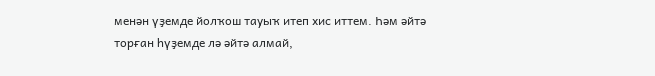менән үҙемде йолҡош тауыҡ итеп хис иттем. Һәм әйтә торған һүҙемде лә әйтә алмай,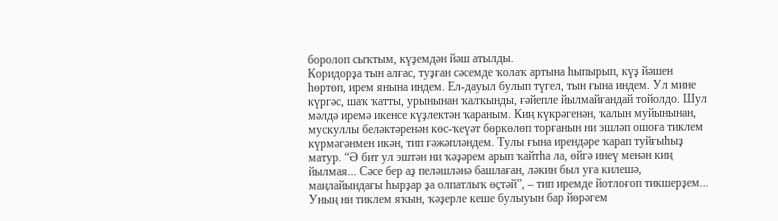боролоп сыҡтым, күҙемдән йәш атылды.
Коридорҙа тын алғас, туҙған сәсемде ҡолаҡ артына һыпырып, күҙ йәшен һөртөп, ирем янына индем. Ел-дауыл булып түгел, тын ғына индем. Ул мине күргәс, шаҡ ҡатты, урынынан ҡалҡынды, ғәйепле йылмайғандай тойолдо. Шул мәлдә иремә икенсе күҙлектән ҡараным. Киң күкрәгенән, ҡалын муйынынан, мускуллы беләктәренән көс-ҡеүәт бөркөлөп торғанын ни эшләп ошоға тиклем күрмәгәнмен икән, тип ғәжәпләндем. Тулы ғына ирендәре ҡарап туйғыһыҙ матур. “Ә бит ул эштән ни ҡәҙәрем арып ҡайтһа ла, өйгә инеү менән киң йылмая... Сәсе бер аҙ пеләшләнә башлаған, ләкин был уға килешә, маңлайындағы һырҙар ҙа олпатлыҡ өҫтәй”, – тип иремде йотлоғоп тикшерҙем... Уның ни тиклем яҡын, ҡәҙерле кеше булыуын бар йөрәгем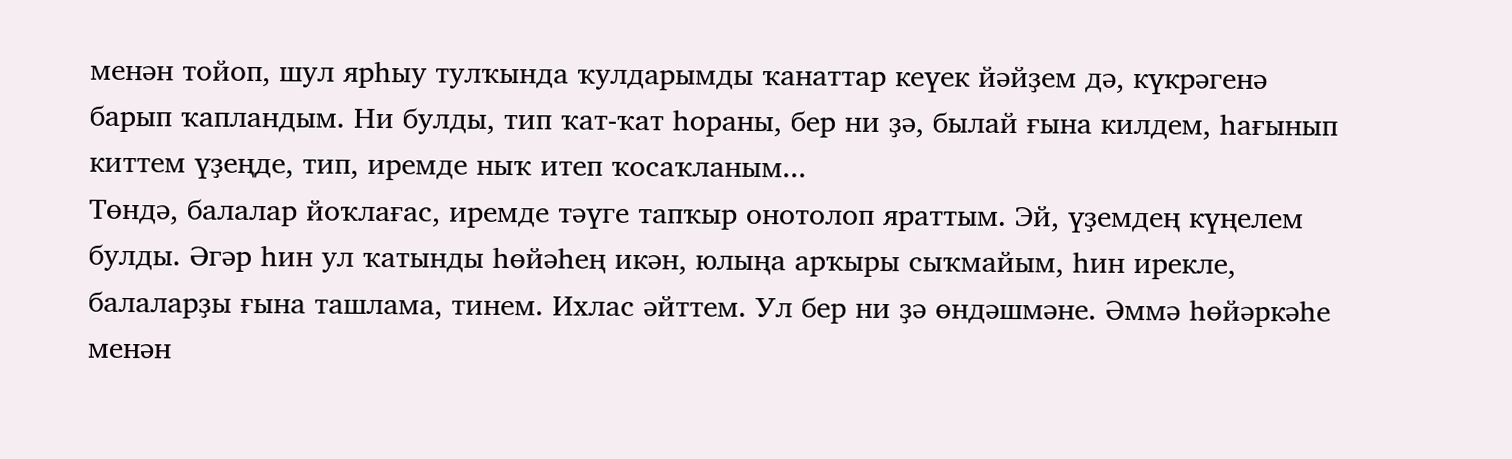менән тойоп, шул ярһыу тулҡында ҡулдарымды ҡанаттар кеүек йәйҙем дә, күкрәгенә барып ҡапландым. Ни булды, тип ҡат-ҡат һораны, бер ни ҙә, былай ғына килдем, һағынып киттем үҙеңде, тип, иремде ныҡ итеп ҡосаҡланым...
Төндә, балалар йоҡлағас, иремде тәүге тапҡыр онотолоп яраттым. Эй, үҙемдең күңелем булды. Әгәр һин ул ҡатынды һөйәһең икән, юлыңа арҡыры сыҡмайым, һин ирекле, балаларҙы ғына ташлама, тинем. Ихлас әйттем. Ул бер ни ҙә өндәшмәне. Әммә һөйәркәһе менән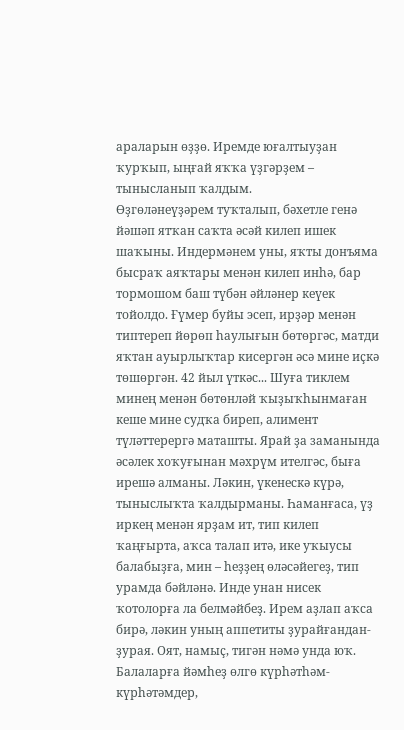араларын өҙҙө. Иремде юғалтыуҙан ҡурҡып, ыңғай яҡҡа үҙгәрҙем – тынысланып ҡалдым.
Өҙгөләнеүҙәрем туҡталып, бәхетле генә йәшәп ятҡан саҡта әсәй килеп ишек шаҡыны. Индермәнем уны, яҡты донъяма бысраҡ аяҡтары менән килеп инһә, бар тормошом баш түбән әйләнер кеүек тойолдо. Ғүмер буйы эсеп, ирҙәр менән типтереп йөрөп һаулығын бөтөргәс, матди яҡтан ауырлыҡтар кисергән әсә мине иҫкә төшөргән. 42 йыл үткәс... Шуға тиклем минең менән бөтөнләй ҡыҙыҡһынмаған кеше мине судҡа биреп, алимент түләттерергә маташты. Ярай ҙа заманында әсәлек хоҡуғынан мәхрүм ителгәс, быға ирешә алманы. Ләкин, үкенескә күрә, тыныслыҡта ҡалдырманы. Һаманғаса, үҙ иркең менән ярҙам ит, тип килеп ҡаңғырта, аҡса талап итә, ике уҡыусы балабыҙға, мин – һеҙҙең өләсәйегеҙ, тип урамда бәйләнә. Инде унан нисек ҡотолорға ла белмәйбеҙ. Ирем аҙлап аҡса бирә, ләкин уның аппетиты ҙурайғандан-ҙурая. Оят, намыҫ, тигән нәмә унда юҡ. Балаларға йәмһеҙ өлгө күрһәтһәм-күрһәтәмдер,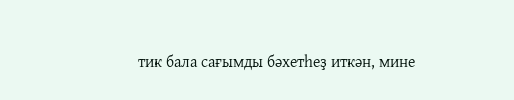тик бала сағымды бәхетһеҙ иткән, мине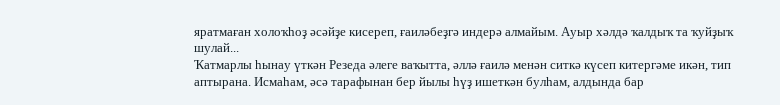яратмаған холоҡһоҙ әсәйҙе кисереп, ғаиләбеҙгә индерә алмайым. Ауыр хәлдә ҡалдыҡ та ҡуйҙыҡ шулай...
Ҡатмарлы һынау үткән Резеда әлеге ваҡытта, әллә ғаилә менән ситкә күсеп китергәме икән, тип аптырана. Исмаһам, әсә тарафынан бер йылы һүҙ ишеткән булһам, алдында бар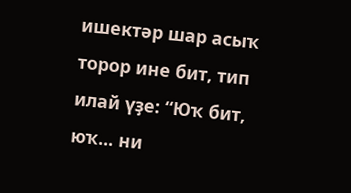ишектәр шар асыҡ торор ине бит, тип илай үҙе: “Юҡ бит, юҡ... ни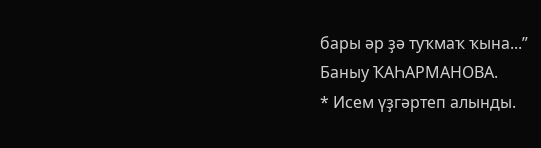бары әр ҙә туҡмаҡ ҡына...”
Баныу ҠАҺАРМАНОВА.
* Исем үҙгәртеп алынды.